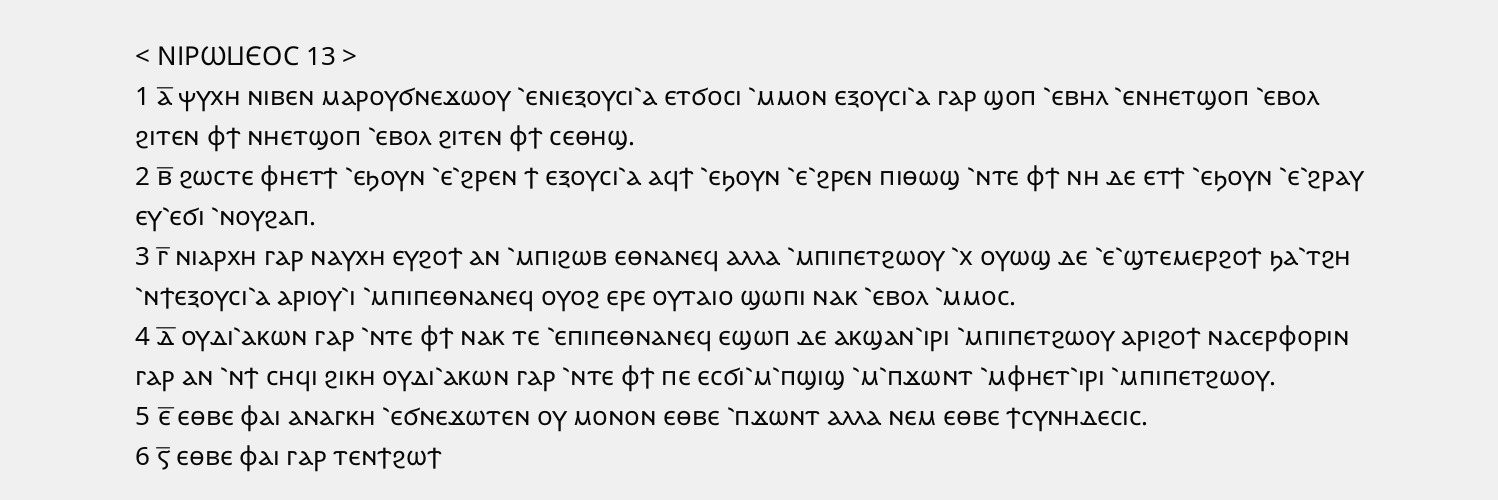< ⲚⲒⲢⲰⳘⲈⲞⲤ 13 >
1 ⲁ̅ ⲯⲩⲭⲏ ⲛⲓⲃⲉⲛ ⲙⲁⲣⲟⲩϭⲛⲉϫⲱⲟⲩ ⳿ⲉⲛⲓⲉⲝⲟⲩⲥⲓ⳿ⲁ ⲉⲧϭⲟⲥⲓ ⳿ⲙⲙⲟⲛ ⲉⲝⲟⲩⲥⲓ⳿ⲁ ⲅⲁⲣ ϣⲟⲡ ⳿ⲉⲃⲏⲗ ⳿ⲉⲛⲏⲉⲧϣⲟⲡ ⳿ⲉⲃⲟⲗ ϩⲓⲧⲉⲛ ⲫϯ ⲛⲏⲉⲧϣⲟⲡ ⳿ⲉⲃⲟⲗ ϩⲓⲧⲉⲛ ⲫϯ ⲥⲉⲑⲏϣ.
2 ⲃ̅ ϩⲱⲥⲧⲉ ⲫⲏⲉⲧϯ ⳿ⲉϧⲟⲩⲛ ⳿ⲉ⳿ϩⲣⲉⲛ ϯ ⲉⲝⲟⲩⲥⲓ⳿ⲁ ⲁϥϯ ⳿ⲉϧⲟⲩⲛ ⳿ⲉ⳿ϩⲣⲉⲛ ⲡⲓⲑⲱϣ ⳿ⲛⲧⲉ ⲫϯ ⲛⲏ ⲇⲉ ⲉⲧϯ ⳿ⲉϧⲟⲩⲛ ⳿ⲉ⳿ϩⲣⲁⲩ ⲉⲩ⳿ⲉϭⲓ ⳿ⲛⲟⲩϩⲁⲡ.
3 ⲅ̅ ⲛⲓⲁⲣⲭⲏ ⲅⲁⲣ ⲛⲁⲩⲭⲏ ⲉⲩϩⲟϯ ⲁⲛ ⳿ⲙⲡⲓϩⲱⲃ ⲉⲑⲛⲁⲛⲉϥ ⲁⲗⲗⲁ ⳿ⲙⲡⲓⲡⲉⲧϩⲱⲟⲩ ⳿ⲭ ⲟⲩⲱϣ ⲇⲉ ⳿ⲉ⳿ϣⲧⲉⲙⲉⲣϩⲟϯ ϧⲁ⳿ⲧϩⲏ ⳿ⲛϯⲉⲝⲟⲩⲥⲓ⳿ⲁ ⲁⲣⲓⲟⲩ⳿ⲓ ⳿ⲙⲡⲓⲡⲉⲑⲛⲁⲛⲉϥ ⲟⲩⲟϩ ⲉⲣⲉ ⲟⲩⲧⲁⲓⲟ ϣⲱⲡⲓ ⲛⲁⲕ ⳿ⲉⲃⲟⲗ ⳿ⲙⲙⲟⲥ.
4 ⲇ̅ ⲟⲩⲇⲓ⳿ⲁⲕⲱⲛ ⲅⲁⲣ ⳿ⲛⲧⲉ ⲫϯ ⲛⲁⲕ ⲧⲉ ⳿ⲉⲡⲓⲡⲉⲑⲛⲁⲛⲉϥ ⲉϣⲱⲡ ⲇⲉ ⲁⲕϣⲁⲛ⳿ⲓⲣⲓ ⳿ⲙⲡⲓⲡⲉⲧϩⲱⲟⲩ ⲁⲣⲓϩⲟϯ ⲛⲁⲥⲉⲣⲫⲟⲣⲓⲛ ⲅⲁⲣ ⲁⲛ ⳿ⲛϯ ⲥⲏϥⲓ ϩⲓⲕⲏ ⲟⲩⲇⲓ⳿ⲁⲕⲱⲛ ⲅⲁⲣ ⳿ⲛⲧⲉ ⲫϯ ⲡⲉ ⲉⲥϭⲓ⳿ⲙ⳿ⲡϣⲓϣ ⳿ⲙ⳿ⲡϫⲱⲛⲧ ⳿ⲙⲫⲏⲉⲧ⳿ⲓⲣⲓ ⳿ⲙⲡⲓⲡⲉⲧϩⲱⲟⲩ.
5 ⲉ̅ ⲉⲑⲃⲉ ⲫⲁⲓ ⲁⲛⲁⲅⲕⲏ ⳿ⲉϭⲛⲉϫⲱⲧⲉⲛ ⲟⲩ ⲙⲟⲛⲟⲛ ⲉⲑⲃⲉ ⳿ⲡϫⲱⲛⲧ ⲁⲗⲗⲁ ⲛⲉⲙ ⲉⲑⲃⲉ ϯⲥⲩⲛⲏⲇⲉⲥⲓⲥ.
6 ⲋ̅ ⲉⲑⲃⲉ ⲫⲁⲓ ⲅⲁⲣ ⲧⲉⲛϯϩⲱϯ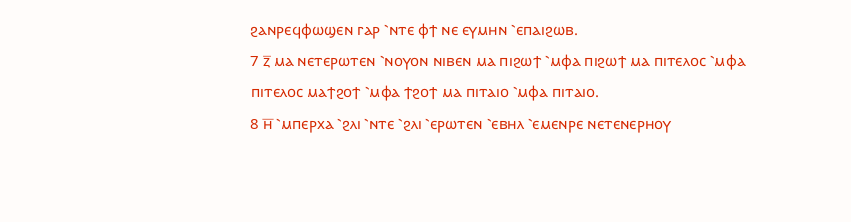ϩⲁⲛⲣⲉϥⲫⲱϣⲉⲛ ⲅⲁⲣ ⳿ⲛⲧⲉ ⲫϯ ⲛⲉ ⲉⲩⲙⲏⲛ ⳿ⲉⲡⲁⲓϩⲱⲃ.
7 ⲍ̅ ⲙⲁ ⲛⲉⲧⲉⲣⲱⲧⲉⲛ ⳿ⲛⲟⲩⲟⲛ ⲛⲓⲃⲉⲛ ⲙⲁ ⲡⲓϩⲱϯ ⳿ⲙⲫⲁ ⲡⲓϩⲱϯ ⲙⲁ ⲡⲓⲧⲉⲗⲟⲥ ⳿ⲙⲫⲁ ⲡⲓⲧⲉⲗⲟⲥ ⲙⲁϯϩⲟϯ ⳿ⲙⲫⲁ ϯϩⲟϯ ⲙⲁ ⲡⲓⲧⲁⲓⲟ ⳿ⲙⲫⲁ ⲡⲓⲧⲁⲓⲟ.
8 ⲏ̅ ⳿ⲙⲡⲉⲣⲭⲁ ⳿ϩⲗⲓ ⳿ⲛⲧⲉ ⳿ϩⲗⲓ ⳿ⲉⲣⲱⲧⲉⲛ ⳿ⲉⲃⲏⲗ ⳿ⲉⲙⲉⲛⲣⲉ ⲛⲉⲧⲉⲛⲉⲣⲏⲟⲩ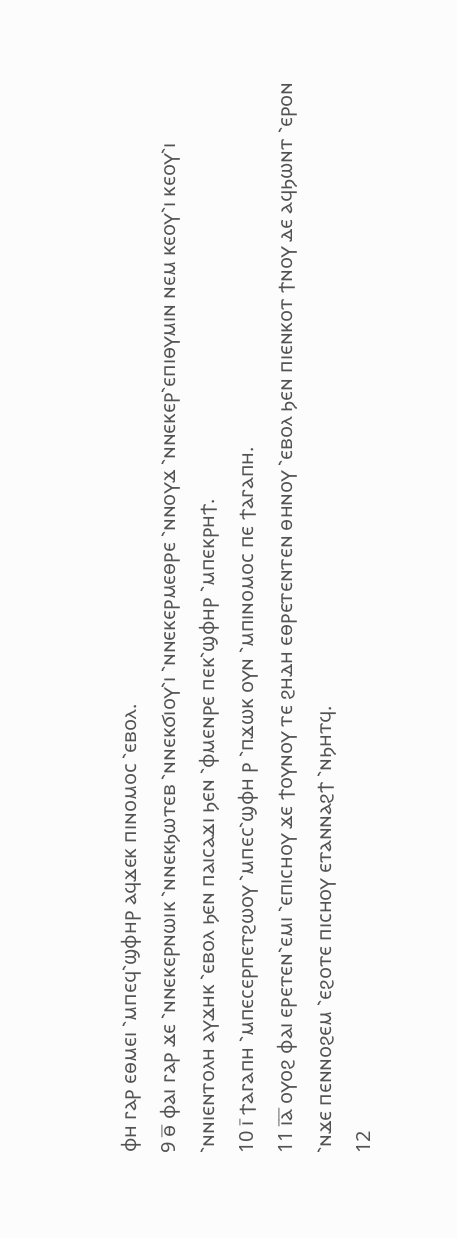ⲫⲏ ⲅⲁⲣ ⲉⲑⲙⲉⲓ ⳿ⲙⲡⲉϥ⳿ϣⲫⲏⲣ ⲁϥϫⲉⲕ ⲡⲓⲛⲟⲙⲟⲥ ⳿ⲉⲃⲟⲗ.
9 ⲑ̅ ⲫⲁⲓ ⲅⲁⲣ ϫⲉ ⳿ⲛⲛⲉⲕⲉⲣⲛⲱⲓⲕ ⳿ⲛⲛⲉⲕϧⲱⲧⲉⲃ ⳿ⲛⲛⲉⲕϭⲓⲟⲩ⳿ⲓ ⳿ⲛⲛⲉⲕⲉⲣⲙⲉⲑⲣⲉ ⳿ⲛⲛⲟⲩϫ ⳿ⲛⲛⲉⲕⲉⲣ⳿ⲉⲡⲓⲑⲩⲙⲓⲛ ⲛⲉⲙ ⲕⲉⲟⲩ⳿ⲓ ⲕⲉⲟⲩ⳿ⲓ ⳿ⲛⲛⲓⲉⲛⲧⲟⲗⲏ ⲁⲩϫⲏⲕ ⳿ⲉⲃⲟⲗ ϧⲉⲛ ⲡⲁⲓⲥⲁϫⲓ ϧⲉⲛ ⳿ⲫⲙⲉⲛⲣⲉ ⲡⲉⲕ⳿ϣⲫⲏⲣ ⳿ⲙⲡⲉⲕⲣⲏϯ.
10 ⲓ̅ ϯⲁⲅⲁⲡⲏ ⳿ⲙⲡⲉⲥⲉⲣⲡⲉⲧϩⲱⲟⲩ ⳿ⲙⲡⲉⲥ⳿ϣⲫⲏ ⲣ ⳿ⲡϫⲱⲕ ⲟⲩⲛ ⳿ⲙⲡⲓⲛⲟⲙⲟⲥ ⲡⲉ ϯⲁⲅⲁⲡⲏ.
11 ⲓ̅ⲁ̅ ⲟⲩⲟϩ ⲫⲁⲓ ⲉⲣⲉⲧⲉⲛ⳿ⲉⲙⲓ ⳿ⲉⲡⲓⲥⲏⲟⲩ ϫⲉ ϯⲟⲩⲛⲟⲩ ⲧⲉ ϩⲏⲇⲏ ⲉⲑⲣⲉⲧⲉⲛⲧⲉⲛ ⲑⲏⲛⲟⲩ ⳿ⲉⲃⲟⲗ ϧⲉⲛ ⲡⲓⲉⲛⲕⲟⲧ ϯⲛⲟⲩ ⲇⲉ ⲁϥϧⲱⲛⲧ ⳿ⲉⲣⲟⲛ ⳿ⲛϫⲉ ⲡⲉⲛⲛⲟϩⲉⲙ ⳿ⲉϩⲟⲧⲉ ⲡⲓⲥⲏⲟⲩ ⲉⲧⲁⲛⲛⲁϩϯ ⳿ⲛϧⲏⲧϥ.
12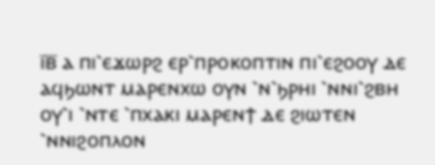ⲓ̅ⲃ̅ ⲁ ⲡⲓ⳿ⲉϫⲱⲣϩ ⲉⲣ⳿ⲡⲣⲟⲕⲟⲡⲧⲓⲛ ⲡⲓ⳿ⲉϩⲟⲟⲩ ⲇⲉ ⲁϥϧⲱⲛⲧ ⲙⲁⲣⲉⲛⲭⲱ ⲟⲩⲛ ⳿ⲛ⳿ϧⲣⲏⲓ ⳿ⲛⲛⲓ⳿ϩⲃⲏ ⲟⲩ⳿ⲓ ⳿ⲛⲧⲉ ⳿ⲡⲭⲁⲕⲓ ⲙⲁⲣⲉⲛϯ ⲇⲉ ϩⲓⲱⲧⲉⲛ ⳿ⲛⲛⲓϩⲟⲡⲗⲟⲛ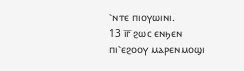⳿ⲛⲧⲉ ⲡⲓⲟⲩⲱⲓⲛⲓ.
13 ⲓ̅ⲅ̅ ϩⲱⲥ ⲉⲛϧⲉⲛ ⲡⲓ⳿ⲉϩⲟⲟⲩ ⲙⲁⲣⲉⲛⲙⲟϣⲓ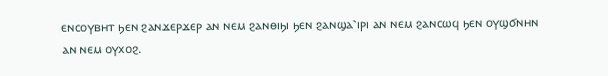ⲉⲛⲥⲟⲩⲃⲏⲧ ϧⲉⲛ ϩⲁⲛϫⲉⲣϫⲉⲣ ⲁⲛ ⲛⲉⲙ ϩⲁⲛⲑⲓϧⲓ ϧⲉⲛ ϩⲁⲛϣⲁ⳿ⲓⲣⲓ ⲁⲛ ⲛⲉⲙ ϩⲁⲛⲥⲱϥ ϧⲉⲛ ⲟⲩϣϭⲛⲏⲛ ⲁⲛ ⲛⲉⲙ ⲟⲩⲭⲟϩ.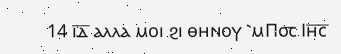14 ⲓ̅ⲇ̅ ⲁⲗⲗⲁ ⲙⲟⲓ ϩⲓ ⲑⲏⲛⲟⲩ ⳿ⲙⲠ⳪ Ⲓⲏ̅ⲥ̅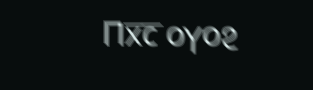Ⲡⲭ̅ⲥ̅ ⲟⲩⲟϩ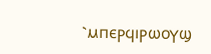⳿ⲙⲡⲉⲣϥⲓⲣⲱⲟⲩϣ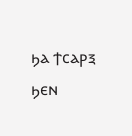ϧⲁ ϯⲥⲁⲣⲝ ϧⲉⲛ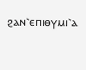ϩⲁⲛ⳿ⲉⲡⲓⲑⲩⲙⲓ⳿ⲁ